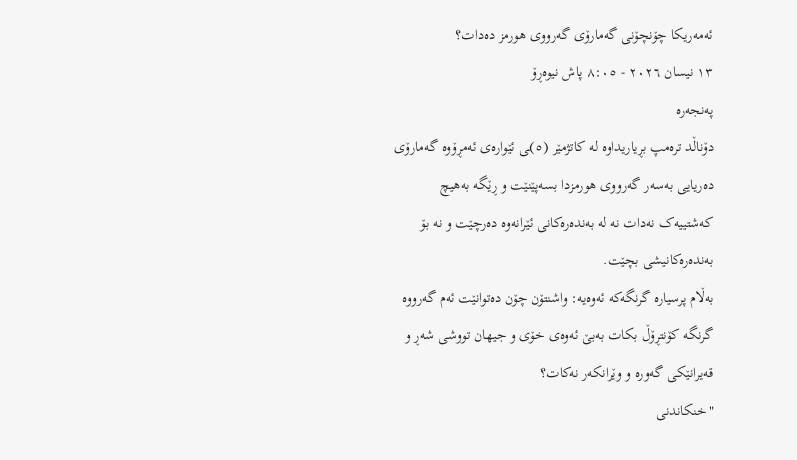ئەمەریکا چۆنچۆنی گەمارۆی گەرووی هورمز دەدات؟
١٣ نیسان ٢٠٢٦ - ٨:٠٥ پاش نیوەڕۆ
پەنجەرە
دۆناڵد ترەمپ بڕیاریداوە لە کاتژمێر (٥)ـی ئێوارەی ئەمڕۆوە گەمارۆی دەریایی بەسەر گەرووی هورمزدا بسەپێنێت و ڕێگە بەهیچ کەشتییەک نەدات نە لە بەندەرەکانی ئێرانەوە دەرچێت و نە بۆ بەندەرەکانیشی بچێت.
بەڵام پرسیارە گرنگەکە ئەوەیە: واشنتۆن چۆن دەتوانێت ئەم گەرووە گرنگە کۆنتڕۆڵ بکات بەبێ ئەوەی خۆی و جیهان تووشی شەڕ و قەیرانێکی گەورە و وێرانکەر نەکات؟
"خنکاندنی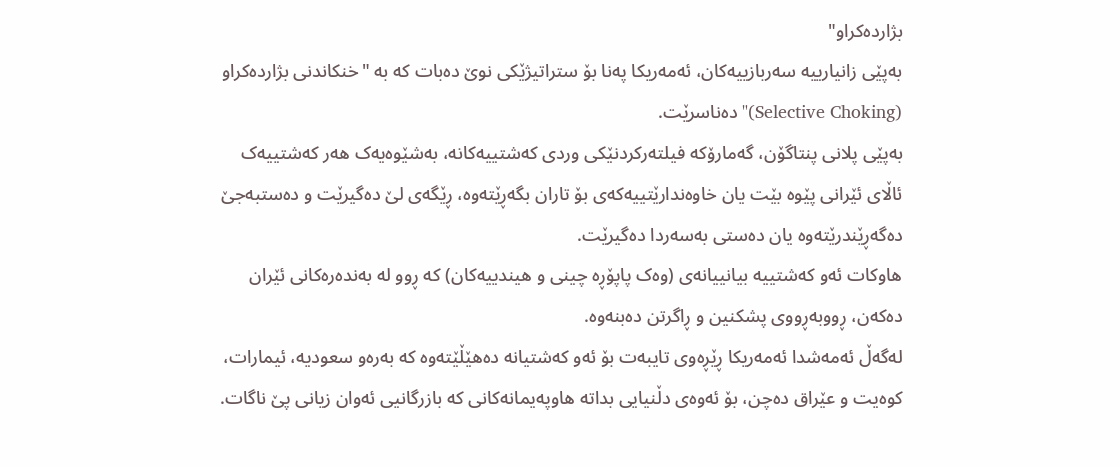بژاردەکراو"
بەپێی زانیارییە سەربازییەکان، ئەمەریکا پەنا بۆ ستراتیژێکی نوێ دەبات کە بە "خنکاندنی بژاردەکراو (Selective Choking)" دەناسرێت.
بەپێی پلانی پنتاگۆن، گەمارۆکە فیلتەرکردنێکی وردی کەشتییەکانە، بەشێوەیەک هەر کەشتییەک ئاڵای ئێرانی پێوە بێت یان خاوەندارێتییەکەی بۆ تاران بگەڕێتەوە، ڕێگەی لێ دەگیرێت و دەستبەجێ دەگەڕێندرێتەوە یان دەستی بەسەردا دەگیرێت.
هاوکات ئەو کەشتییە بیانییانەی (وەک پاپۆڕە چینی و هیندییەکان) کە ڕوو لە بەندەرەکانی ئێران دەکەن، ڕووبەڕووی پشکنین و ڕاگرتن دەبنەوە.
لەگەڵ ئەمەشدا ئەمەریکا ڕێڕەوی تایبەت بۆ ئەو کەشتیانە دەهێڵێتەوە کە بەرەو سعودیە، ئیمارات، کوەیت و عێراق دەچن، بۆ ئەوەی دڵنیایی بداتە هاوپەیمانەکانی کە بازرگانیی ئەوان زیانی پێ ناگات.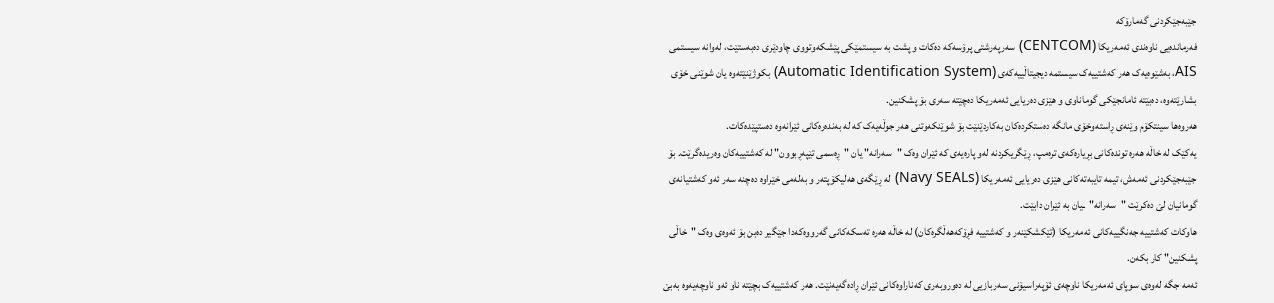جێبەجێکردنی گەمارۆکە
فەرماندەیی ناوەندی ئەمەریکا (CENTCOM) سەرپەرشتی پرۆسەکە دەکات و پشت بە سیستمێکی پێشکەوتووی چاودێری دەبەستێت، لەوانە سیستمی AIS، بەشێوەیەک هەر کەشتییەک سیستمە دیجیتاڵییەکەی (Automatic Identification System) بکوژێنێتەوە یان شوێنی خۆی بشارێتەوە، دەبێتە ئامانجێکی گوماناوی و هێزی دەریایی ئەمەریکا دەچێتە سەری بۆ پشکنین.
هەروەها سینتکۆم وێنەی ڕاستەوخۆی مانگە دەستکردەکان بەکاردێنێت بۆ شوێنکەوتنی هەر جوڵەیەک کە لە بەندەرەکانی ئێرانەوە دەستپێدەکات.
یەکێک لە خاڵە هەرە توندەکانی بڕیارەکەی ترەمپ، ڕێگریکردنە لەو پارەیەی کە ئێران وەک "سەرانە" یان "ڕەسمی تێپەڕبوون" لە کەشتییەکان وەریدەگرێت. بۆ جێبەجێکردنی ئەمەش، تیمە تایبەتەکانی هێزی دەریایی ئەمەریکا (Navy SEALs) لە ڕێگەی هەلیکۆپتەر و بەلەمی خێراوە دەچنە سەر ئەو کەشتیانەی گومانیان لێ دەکرێت "سەرانە"ـیان بە ئێران دابێت.
هاوکات کەشتییە جەنگییەکانی ئەمەریکا (تێکشکێنەر و کەشتییە فڕۆکەهەڵگرەکان) لە خاڵە هەرە تەسکەکانی گەرووەکەدا جێگیر دەبن بۆ ئەوەی وەک "خاڵی پشکنین" کار بکەن.
ئەمە جگە لەوەی سوپای ئەمەریکا ناوچەی ئۆپەراسیۆنی سەربازیی لە دەوروبەری کەناراوەکانی ئێران ڕادەگەیەنێت. هەر کەشتییەک بچێتە ناو ئەو ناوچەیەوە بەبێ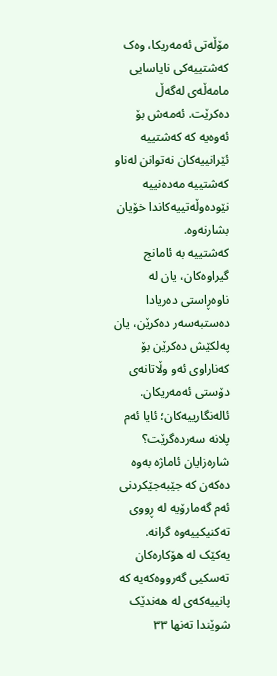مۆڵەتی ئەمەریکا، وەک کەشتییەکی نایاسایی مامەڵەی لەگەڵ دەکرێت. ئەمەش بۆ ئەوەیە کە کەشتییە ئێرانییەکان نەتوانن لەناو کەشتییە مەدەنییە نێودەوڵەتییەکاندا خۆیان بشارنەوە.
کەشتییە بە ئامانج گیراوەکان، یان لە ناوەڕاستی دەریادا دەستبەسەر دەکرێن، یان پەلکێش دەکرێن بۆ کەناراوی ئەو وڵاتانەی دۆستی ئەمەریکان.
ئالەنگارییەکان؛ ئایا ئەم پلانە سەردەگرێت؟
شارەزایان ئاماژە بەوە دەکەن کە جێبەجێکردنی ئەم گەمارۆیە لە ڕووی تەکنیکییەوە گرانە.
یەکێک لە هۆکارەکان تەسکیی گەرووەکەیە کە پانییەکەی لە هەندێک شوێندا تەنها ٣٣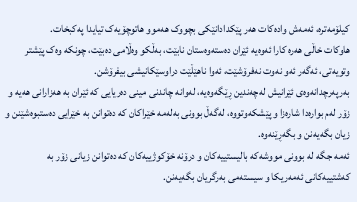کیلۆمەترە، ئەمەش وادەکات هەر پێکدادانێکی بچووک هەموو هاتوچۆیەک تیایدا پەکبخات.
هاوکات خاڵی هەرە کارا ئەوەیە ئێران دەستەوەستان نابێت، بەڵکو وەڵامی دەبێت، چونکە وەک پێشتر وتویەتی، ئەگەر ئەو نەوت نەفرۆشێت، ئەوا ناهێڵێت دراوسێکانیشی بیفرۆشن.
بەرپەرچدانەوەی ئێرانیش لەچەندین ڕێگەوەیە، لەوانە چاندنی مینی دەریایی کە ئێران بە هەزارانی هەیە و زۆر لەم بوارەدا شارەزا و پێشکەوتووە، لەگەڵ بوونی بەلەمە خێراکان کە دەتوانن بە خێرایی دەستبوەشێنن و زیان بگەیەنن و بگەڕێنەوە.
ئەمە جگە لە بوونی مووشەکە بالیستییەکان و درۆنە خۆکوژییەکان کە دەتوانن زیانی زۆر بە کەشتییەکانی ئەمەریکا و سیستەمی بەرگریان بگەیەنن.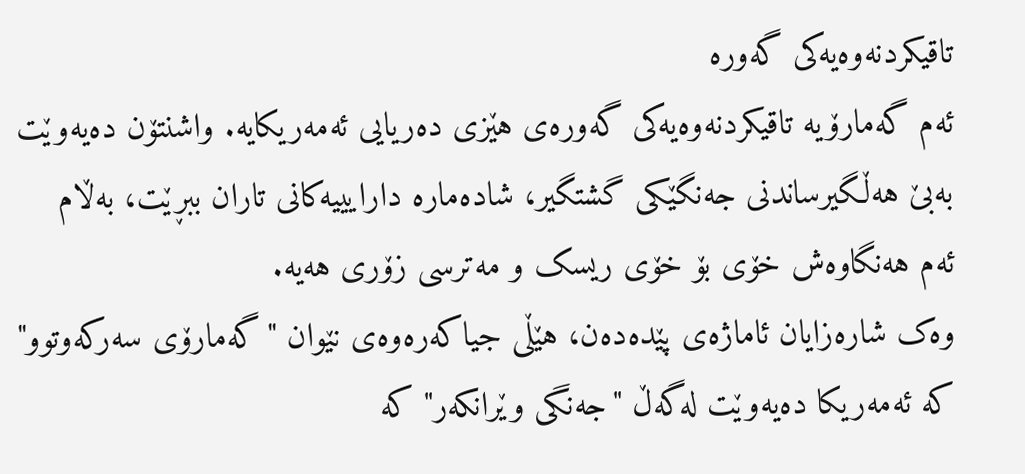تاقیکردنەوەیەکی گەورە
ئەم گەمارۆیە تاقیکردنەوەیەکی گەورەی هێزی دەریایی ئەمەریکایە. واشنتۆن دەیەوێت بەبێ هەڵگیرساندنی جەنگێکی گشتگیر، شادەمارە دارایییەکانی تاران ببڕێت، بەڵام ئەم هەنگاوەش خۆی بۆ خۆی ریسک و مەترسی زۆری هەیە.
وەک شارەزایان ئاماژەی پێدەدەن، هێڵی جیاکەرەوەی نێوان "گەمارۆی سەرکەوتوو" کە ئەمەریکا دەیەوێت لەگەڵ "جەنگی وێرانکەر" کە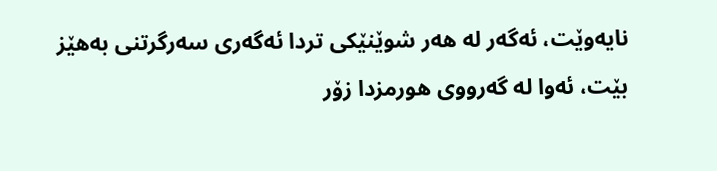نایەوێت، ئەگەر لە هەر شوێنێکی تردا ئەگەری سەرگرتنی بەهێز بێت، ئەوا لە گەرووی هورمزدا زۆر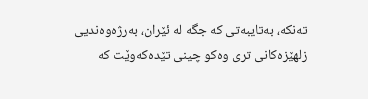تەنکە، بەتایبەتی کە جگە لە ئێران، بەرژەوەندیی زلهێزەکانی تری وەکو چینی تێدەکەوێت کە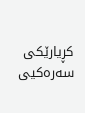کڕیارێکی سەرەکیی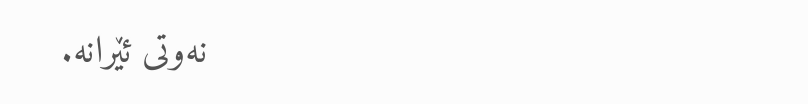نەوتی ئێرانە.